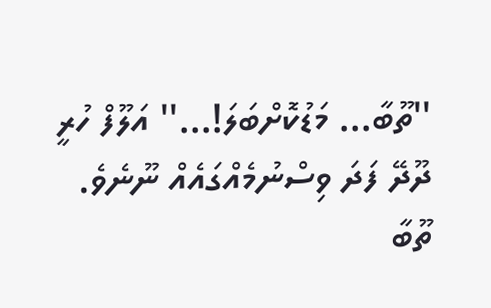''ތޫބާ... މަޑުކޮށްބަލަ!...'' އަލޫފް ހުރީ ދޫދޭ ފަދަ ވިސްނުމެއްގައެއް ނޫނެވެ. ތޫބާ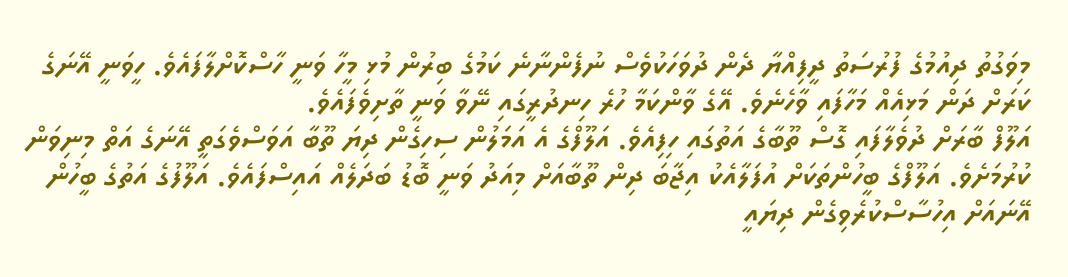މިވަގުތު ދިއުމުގެ ފުރުސަތު ދީފިއްޔާ ދެން ދުވަހަކުވެސް ނުފެންނާނެ ކަމުގެ ބިރުން މުޅި މީހާ ވަނީ ހާސްކޮށްލާފައެވެ. ހީވަނީ އޭނަގެ ކަރަށް ދަން މަޅިއެއް މަހާފައި ވާހެނެވެ. އޭގެ ވާންކަމާ ހުރެ ހިނދުރީގައި ނޭވާ ވަނީ ތާށިވެފައެވެ.
އަލޫފް ބާރަށް ދުވެލާފައި ގޮސް ތޫބާގެ އަތުގައި ހިފިއެވެ. އަލޫފްގެ އެ އަމަލުން ސިހިގެން ދިޔަ ތޫބާ އަވަސްވެގަތީ އޭނަގެ އަތް މިނިވަން ކުރުމަށެވެ. އަލޫފްގެ ބީހުންތަކަށް އުފަލާއެކު އިޖާބަ ދިން ތޫބާއަށް މިއަދު ވަނީ ބޮޑު ބަދަލެއް އައިސްފައެވެ. އަލޫފުގެ އަތުގެ ބީހުން އޭނައަށް އިހުސާސްކުރެވިގެން ދިޔައީ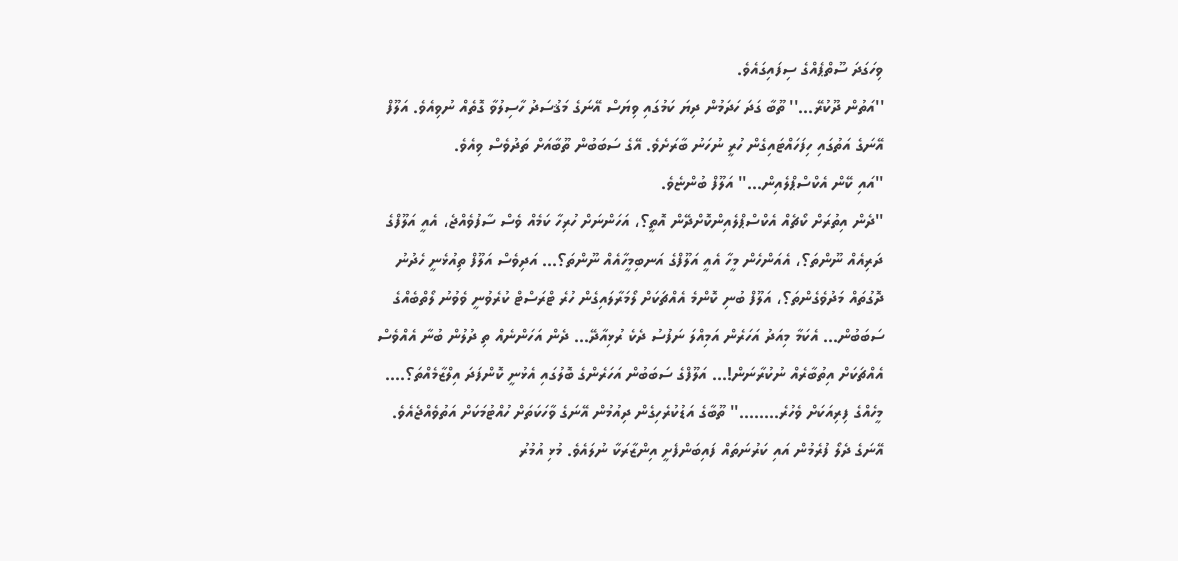ވިހަގަދަ ސޫތްޕެއްގެ ސިފައިގައެވެ.
''އަތުން ދޫކުރޭ...'' ތޫބާ ގަދަ ހަދަމުން ދިޔަ ކަމުގައި ވިޔަސް އޭނަގެ މަޤުސަދު ހާސިލުވާ ގޮތެއް ނުވިއެވެ. އަލޫފް އޭނަގެ އަތުގައި ހިފަހައްޓައިގެން ހުރީ ނުހަނު ބާރަށެވެ. އޭގެ ސަބަބުން ތޫބާއަށް ތަދުވެސް ވިއެވެ.
''އައި ކޭން އެކްސްޕްލެއިން...'' އަލޫފް ބުންޏެވެ.
''ދެން އިތުރަށް ކޯޗެއް އެކްސްޕްލެއިންކޮށްދޭން އޮތީ؟، އަހަންނަށް ހުރިހާ ކަމެއް ވެސް ސާފުވެއްޖެ، އެއީ އަލޫފްގެ ދަރިއެއް ނޫންތަ؟، އެއަންހެން މީހާ އެއީ އަލޫފްގެ އަނބިމީހާއެއް ނޫންތަ؟... އަދިވެސް އަލޫފް ތިއުޅެނީ ހެދުނު ދޮގުތައް މަދުވެގެންތަ؟، އަލޫފް ބުނި ކޮންމެ އެއްޗަކަށް ލޯމަރާލައިގެން ހުރެ ޓްރަސްޓް ކުރެވުނީ ވެވުނު ލޯތްބެއްގެ ސަބަބުން... އެކަމާ މިއަދު އަހަރެން އަމިއްލަ ނަފުސު ދެކެ ރުޅިއާދޭ... ދެން އަހަންނެއް ތި ދުލުން ބުނާ އެއްވެސް އެއްޗަކަށް އިތުބާރެއް ނުކުރާނަން!... އަލޫފްގެ ސަބަބުން އަހަރެންގެ ބޮލުގައި އެޅުނީ ކޮންފަދަ އިލްޒާމެއްތަ؟.... މީހެއްގެ ފިރިއަކަށް ވެހުރެ........'' ތޫބާގެ އަޑުކުރެހިގެން ދިއުމުން އޭނަގެ ވާހަކަތަށް ހުއްޓުމަކަށް އަތުވެއްޖެއެވެ. އޭނަގެ ދެލޯ ފުރެމުން އައި ކަރުނަތައް ފައިބަންފެށީ އިންޒާރަކާ ނުލައެވެ. މުޅި އުމުރު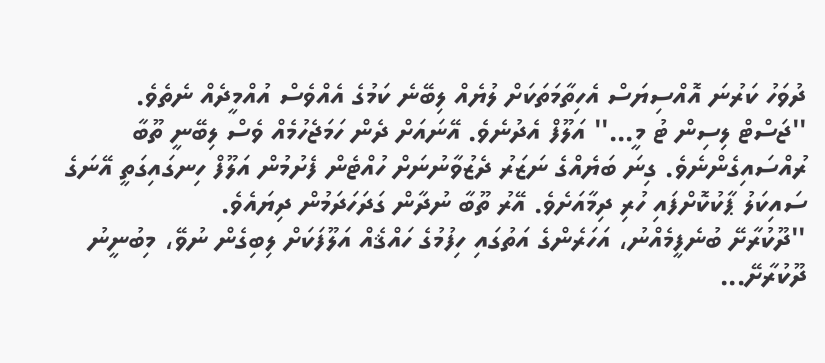ދުވަހު ކަރުނަ އޮއްސިޔަސް އެހިތާމަތަކަށް ލުޔެއް ލިބޭނެ ކަމުގެ އެއްވެސް އުއްމީދެއް ނެތެވެ.
''ޖަސްޓް ލިސިން ޓު މީ...'' އަލޫފް އެދުނެވެ. އޭނައަށް ދެން ހަމަޖެހުމެއް ވެސް ލިބޭނީ ތޫބާ ރުއްސައިގެންނެވެ. ގިނަ ބަޔެއްގެ ނަޒަރު ދެޒުވާނުނަށް ހުއްޓެން ފެށުމުން އަލޫފް ހިނގައިގަތީ އޭނަގެ ސައިކަލު ޕާކުކޮށްފައި ހުރި ދިމާއަށެވެ. އޭރު ތޫބާ ނުދާން ގަދަހަދަމުން ދިޔައެވެ.
''ދޫކުރާށޭ ބުނެފީމެއްނު، އަހަރެންގެ އަތުގައި ހިފުމުގެ ހައްޤެއް އަލޫފަކަށް ލިބިގެން ނުވޭ، މިބުނީނު ދޫކުރާށޭ...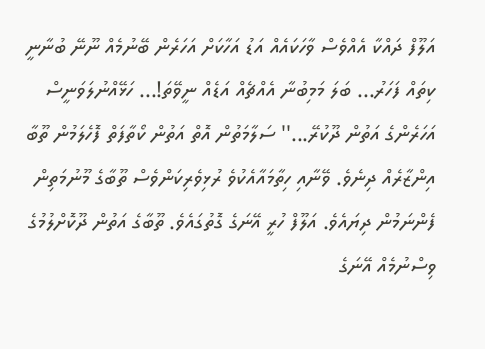އަލޫފް ދައްކާ އެއްވެސް ވާހަކައެއް އަޑު އަހާކަށް އަހަރެން ބޭނުމެއް ނޫނޭ ބުނާނީ ކިތައް ފަހަރު... ބަލަ މަމިބުނާ އެއްޗެއް އަޑެއް ނީވޭތަ!... ހަޅޭއްނުލަވަނީސް އަހަރެންގެ އަތުން ދޫކުރޭ...'' ސަލާމަތުން އޮތް އަތުން ކޯތާފަތް ފޮހެލަމުން ތޫބާ އިންޒާރެއް ދިނެވެ. ވޭނާއި ހިތާމައާއެކުވެ ރުޅިވެރިކަންވެސް ތޫބާގެ މޫނުމަތިން ފެންނަމުން ދިޔައެވެ. އަލޫފް ހުރީ އޭނަގެ ގޮތުގައެވެ. ތޫބާގެ އަތުން ދޫކޮށްލުމުގެ ވިސްނުމެއް އޭނަގެ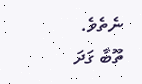ނެތެވެ. ތޫބާ ގަދަ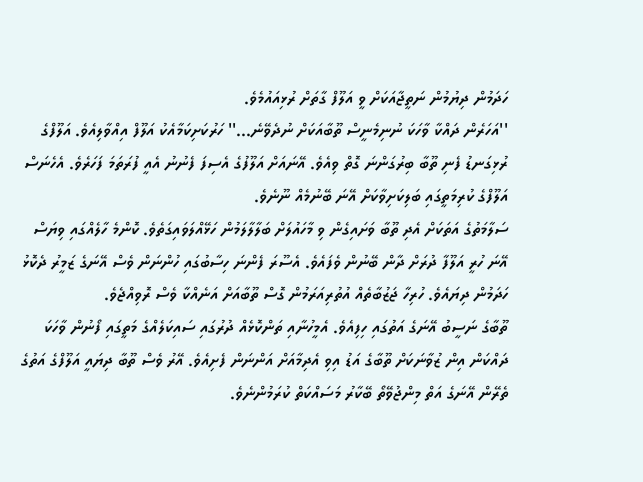ހަދަމުން ދިޔުމުން ނަތީޖާއަކަށް ވީ އަލޫފް ގާތަށް ރުޅިއައުމެވެ.
''އަހަރެން ދައްކާ ވާހަކަ ނުނިމެނީސް ތޫބާއަކަށް ނުދެވޭނެ...'' ހަރުކަށިކަމާއެކު އަލޫފް އިއްވާލިއެވެ. އަލޫފްގެ ރުޅިގަނޑު ފެނި ތޫބާ ބިރުގަންނަ ގޮތް ވިއެވެ. އޭނައަށް އަލޫފުގެ އެސިފަ ފެނުނު އެއީ ފުރަތަމަ ފަހަރެވެ. އެހެނަސް އަލޫފްގެ ކުރިމަތީގައި ބަލިކަށިވާކަށް އޭނަ ބޭނުމެއް ނޫނެވެ.
ސަލާމަތުގެ އަތަކަށް އެދި ތޫބާ ވަށައިގެން ވި މާހައުލަށް ބަލާލާލަމުން ހަޅޭއްލަވައިގަތެވެ. ކޮންމެ ހާލެއްގައި ވިޔަސް އޭނަ ހުރީ އަލޫފާ ދުރަށް ދާން ބޭނުން ވެފައެވެ. އެސޫރަ ފެންނަ ހިސާބުގައި ހުންނަން ވެސް އޭނަގެ ޒަމީރު ދެކޮޅު ހަދަމުން ދިޔައެވެ. ހުރިހާ ޖަޒުބާތެއް އުތުރިއަރަމުން ގޮސް ތޫބާއަށް އަނެއްކާ ވެސް ރޮވިއްޖެވެ.
ތޫބާގެ ނަސީބު އޭނަގެ އަތުގައި ހިފިއެވެ. އެމީހުނާއި ތަންކޮޅެއް ދުރުގައި ސައިކަލެއްގެ މަތީގައި ފޯނުން ވާހަކަ ދައްކަން އިން ޒުވާނަކަށް ތޫބާގެ އަޑު އިވި އެދިމާއަށް އަންނަން ފެށިއެވެ. އޭރު ވެސް ތޫބާ ދިޔައީ އަލޫފްގެ އަތުގެ ތެރޭން އޭނަގެ އަތް މިންޖުވޭތޯ ބޭކާރު މަސައްކަތް ކުރަމުންނެވެ.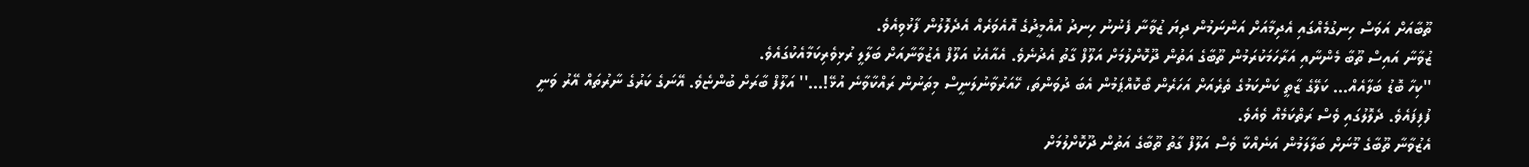ތޫބާއަށް އަވަސް ހިނގުމެއްގައި އެދިމާއަށް އަންނަމުން ދިޔަ ޒުވާނާ ފެނުނު ހިނދު އުއްމީދުގެ އޮއެވަރެއް އެދެލޮލުން ފާޅުވިއެވެ.
ޒުވާނާ އައިސް ތޫބާ މެންނާއި އަރާހަމަކުރަމުން ތޫބާގެ އަތުން ދޫކޮށްލުމަށް އަލޫފް ގާތު އެދުނެވެ. އެއާއެކު އަލޫފް އެޒުވާނާއަށް ބަލާލީ ރުޅިވެރިކަމާއެކުގައެވެ.
''ކިހާ ބޮޑު ބަލާއެއް... ކަލޭގެ ޒާތީ ކަންކަމުގެ ތެރެއަށް އަހަރެން ބޯކޮއްޕަމުން އެބަ ދުވަންތަ، ހޭއަރުވާނުލަނީސް މިތަނުން ރައްކާވާނެ އުޅޭ!...'' އަލޫފް ބާރަށް ބުންޏެވެ. އޭނަގެ ކަރުގެ ނާރުތައް އޭރު ވަނީ ފުފިފައެވެ. ދެލޮލުގައި ވެސް ރަތްކަމެއް ވެއެވެ.
އެޒުވާނާ ތޫބާގެ މޫނަށް ބަލާލަމުން އަނެއްކާ ވެސް އަލޫފް ގާތު ތޫބާގެ އަތުން ދޫކޮށްލުމަށް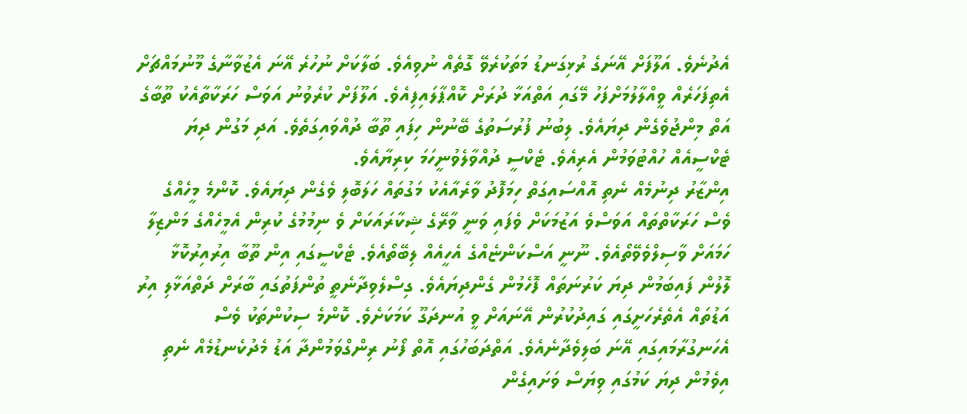އެދުނެވެ. އަލޫފަށް އޭނަގެ ރުޅިގަނޑު މަތަކުރެވޭ ގޮތެއް ނުވިއެވެ. ބަލާކަށް ނުހުރެ އޭނަ އެޒުވާނާގެ މޫނުމައްޗަށް އެތިފަހަރެއް ވީއްލާލުމަށްފަހު މޭގައި އަތްއަޅާ ދުރަށް ކޮއްޕާލައިފިއެވެ. އަލޫފަށް ކުރެވުނު އަވަސް ހަރަކާތާއެކު ތޫބާގެ އަތް މިންޖުވެގެން ދިޔައެވެ. ލިބުނު ފުރުސަތުގެ ބޭނުން ހިފައި ތޫބާ ދުއްވައިގަތެވެ. އަދި މަގުން ދިޔަ ޓެކްސީއެއް ހުއްޓުވަމުން އެރިއެވެ. ޓެކްސީ ދުއްވާލެވުނީހަމަ ކިރިޔާއެވެ.
އިންޒާރު ދިނުމެއް ނެތި އޮއްސައިގަތް ހިމަފޮދު ވާރެއާއެކު މަގުތައް ހަލަބޮލި ވެގެން ދިޔައެވެ. ކޮންމެ މީހެއްގެ ވެސް ހަރަކާތްތައް އަވަސްވެ އަޒުމަކަށް ވެފައި ވަނީ ވާރޭގެ ޝިކާރައަކަށް ވެ ނިމުމުގެ ކުރިން އެމީހެއްގެ މަންޒިލާ ހަމައަށް ވާސިލްވެވޭތޯއެވެ. ނޫނީ އަސްކަންޏެއްގެ އެހީއެއް ލިބޭތޯއެވެ. ޓެކްސީގައި އިން ތޫބާ އިރުއިރުކޮޅާ ލޮލުން ފައިބަމުން ދިޔަ ކަރުނަތައް ފޮހެމުން ގެންދިޔައެވެ. ގިސްލެވިދާނެތީ ތުންފަތުގައި ބާރަށް ދަތްއަޅާލި އިރު އަޑުތައް އެތެރެހަށީގައި ގައިދުކުރުން އޭނައަށް ވީ އުނދަގޫ ކަމަކަށެވެ. ކޮންމެ ސިކުންތަކު ވެސް އެހަނގުރާމައިގައި އޭނަ ބަލިވެދާނެއެވެ. އަތްދަބަހުގައި އޮތް ފޯނު ރިންގްވަމުންދާ އަޑު މެދުކެނޑުމެއް ނެތި އިވެމުން ދިޔަ ކަމުގައި ވިޔަސް ވަށައިގެން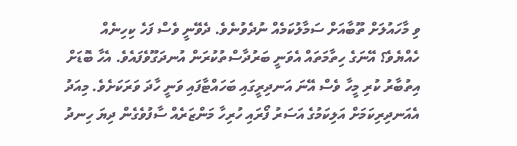ވި މާހައުލަށް ތޫބާއަށް ސަމާލުކަމެއް ނުދެވުނެވެ. ދެވޭނީ ވެސް ފަހެ ކިހިނެއް ހެއްޔެވެ؟ އޭނަގެ ހިތާމަތައް އެވަނީ ބަރުދާސްތުކުރަން އުނދަގޫވެފައެވެ. އެހާ ބޮޑަށް އިތުބާރު ކުރި މީހާ ވެސް އޭނަ އަނދިރީގައި ބަހައްޓާފައި ވަނީ ހާދަ ވަރަކަށެވެ. މިއަދު އެއަނދިރިކަމަށް އަލިކަމުގެ އަސަރު ފޯރައި ހުރިހާ މަންޒަރެއް ސާފުވެގެން ދިޔަ ހިނދު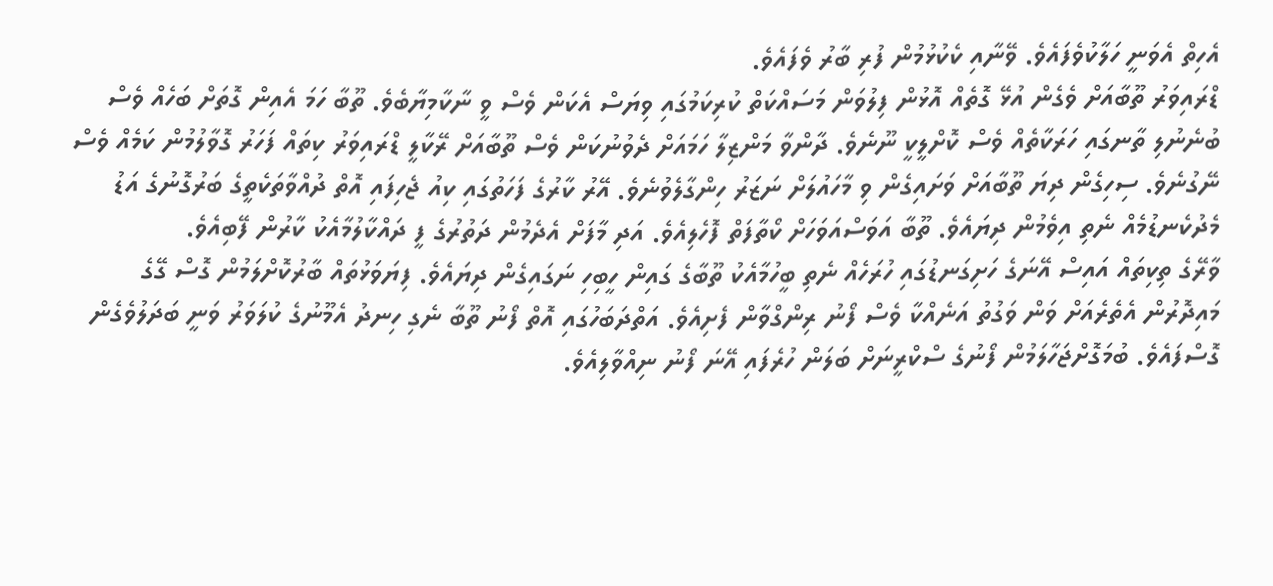އެހިތް އެވަނީ ހަލާކުވެފައެވެ. ވޭނާއި ކެކުޅުމުން ފުރި ބާރު ވެފައެވެ.
ޑްރައިވަރު ތޫބާއަށް ވެގެން އުޅޭ ގޮތެއް އޮޅުން ފިލުވަން މަސައްކަތް ކުރިކަމުގައި ވިޔަސް އެކަން ވެސް ވީ ނާކާމިޔާބެވެ. ތޫބާ ހަމަ އެއިން ގޮތަށް ބަހެއް ވެސް ބުނެނުލި ތާނގައި ހަރަކާތެއް ވެސް ކޮށްލީކީ ނޫނެވެ. ދާންވާ މަންޒިލާ ހަމައަށް ދެވުނުކަން ވެސް ތޫބާއަށް ރޭކާލީ ޑްރައިވަރު ކިތައް ފަހަރު ގޮވާލުމުން ކަމެއް ވެސް ނޭގުނެވެ. ސިހިގެން ދިޔަ ތޫބާއަށް ވަށައިގެން ވި މާހައުލަށް ނަޒަރު ހިންގާލެވުނެވެ. އޭރު ކާރުގެ ފަހަތުގައި ކިއު ޖެހިފައި އޮތް ދުއްވާތަކެތީގެ ބަރުގޮނުގެ އަޑު މެދުކެނޑުމެއް ނެތި އިވެމުން ދިޔައެވެ. ތޫބާ އަވަސްއަވަހަށް ކޯތާފަތް ފޮހެލިއެވެ. އަދި މާފަށް އެދެމުން ދަތުރުގެ ފީ ދައްކާލުމާއެކު ކާރުން ފޭބިއެވެ.
ވާރޭގެ ތިކިތައް އައިސް އޭނަގެ ހަށިގަނޑުގައި ހުރަހެއް ނެތި ބީހުމާއެކު ތޫބާގެ ގައިން ހީބިހި ނަގައިގެން ދިޔައެވެ. ފިޔަވަޅުތައް ބާރުކޮށްލަމުން ގޮސް ގޭގެ މައިދޮރުން އެތެރެއަށް ވަން ވަގުތު އަނެއްކާ ވެސް ފޯނު ރިންގްވާން ފެށިއެވެ. އަތްދަބަހުގައި އޮތް ފޯނު ތޫބާ ނެގި ހިނދު އެމޫނުގެ ކުލަވަރު ވަނީ ބަދަލުވެގެން ގޮސްފައެވެ. ބުމަގޮށްޖަހާލަމުން ފޯނުގެ ސްކްރީނަށް ބަލަން ހުރެފައި އޭނަ ފޯނު ނިއްވާލިއެވެ.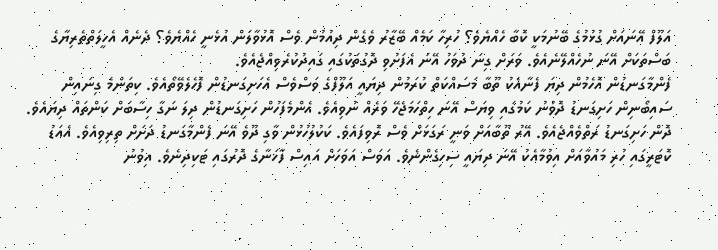އަލޫފް އޭނައަށް ގުޅުމުގެ ބޭނުމަކީ ކޮބާ ހެއްޔެވެ؟ ހުރިހާ ކަމެއް ބޭޒާރު ވެގެން ދިއުމުން ވެސް އޮޅުވާލަން އުޅެނީ ހެއްޔެވެ؟ ދެނެއް އެހީލަތްތެރިޔާގެ ބަސްތަކަށް އޭނަ ނުހެއްލޭނެއެވެ. ވަރަށް ގިނަ ދުވަހު އޭނަ އެފަށުވި ދޮގުތަކުގައި ގައިދުކުރެވިއްޖެއެވެ.
ފެންމާގަނޑުން އޮހެމުން ދިޔަ ފެނާއެކު ތޫބާ މަސައްކަތް ކުރަމުން ދިޔައީ އަލޫފްގެ ވަސްވެސް އެހަށިގަނޑުން ފޮހެލެވޭތޯއެވެ. ކިތަންމެ ގިނައިން ސައިބޯނިން ހަށިގަނޑު ދޮވުނު ކަމުގައި ވިޔަސް އޭނަ ހިތްހަމަޖެހޭ ވަރެއް ނުވިއެވެ. އެންމެފަހުން ހަށިގަނޑުން ދިލަ ނަގާ ހިސާބަށް ކަންތައް ދިޔައެވެ. ދޮން ހަށިގަނޑު ރަތްވެއްޖެއެވެ. އޭރު ތޫބާއަށް ވަނީ ރަގަޅަށް ވެސް ރޮވިފައެވެ. ކަކުލުހުޅުން ވާގި ދޫވެ އޭނަ ފެންމާގަނޑު ދަށަށް ތިރިވިއެވެ. އެއަޑު ކޮޓަރީގައި ހުރި މައުވާއަށް އިވުމާއެކު އޭނަ ދިޔައީ ސިހިގެންނެވެ. އަވަސް އަވަހަށް އައިސް ފާޚަނާގެ ދޮރުގައި ޓަކިދިނެވެ. އިވުނު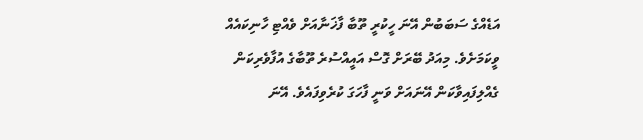އަޑެއްގެ ސަބަބުން އޭނަ ހީކުރީ ތޫބާ ފާޚަނާއަށް ވެއްޓި ހާނިކައެއް ވީކަމަށެވެ. މިއަދު ބޭރަށް ގޮސް އައީއްސުރެ ތޫބާގެ އުފާވެރިކަން ގެއްލިފައިވާކަން އޭނައަށް ވަނީ ފާހަގަ ކުރެވިފައެވެ. އޭނަ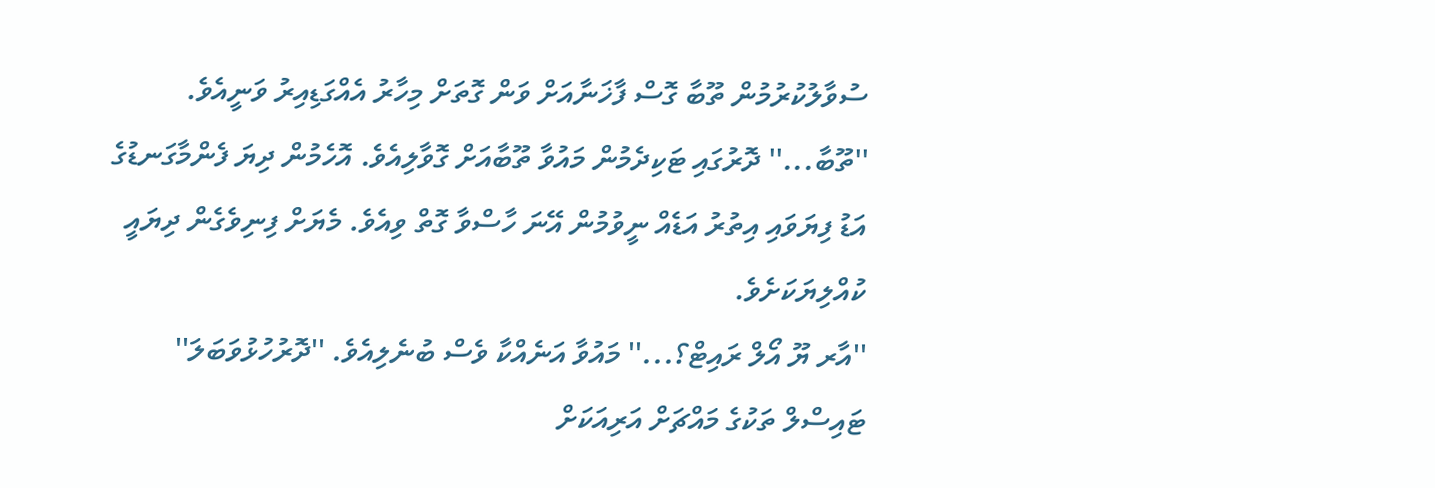ސުވާލުކުރުމުން ތޫބާ ގޮސް ފާޚަނާއަށް ވަން ގޮތަށް މިހާރު އެއްގަޑިއިރު ވަނީއެވެ.
''ތޫބާ...'' ދޮރުގައި ޓަކިދެމުން މައުވާ ތޫބާއަށް ގޮވާލިއެވެ. އޮހެމުން ދިޔަ ފެންމާގަނޑުގެ އަޑު ފިޔަވައި އިތުރު އަޑެއް ނީވުމުން އޭނަ ހާސްވާ ގޮތް ވިއެވެ. މެޔަށް ފިނިވެގެން ދިޔައީ ކުއްލިޔަކަށެވެ.
''އާރ ޔޫ އޯލް ރައިޓް؟...'' މައުވާ އަނެއްކާ ވެސް ބުނެލިއެވެ. ''ދޮރުހުޅުވަބަލަ''
ޓައިސްލް ތަކުގެ މައްޗަށް އަރިއަކަށް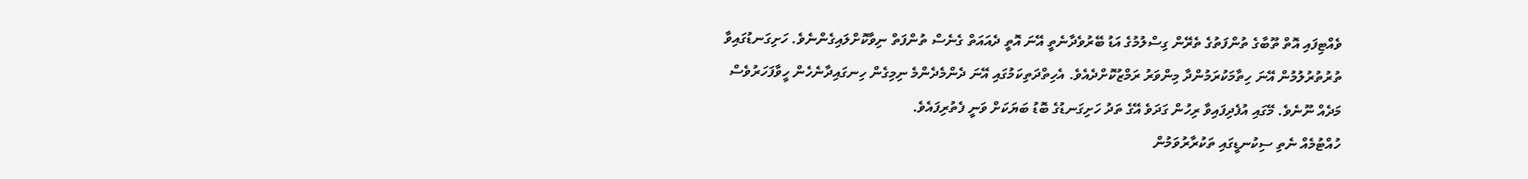ވެއްޓިފައި އޮތް ތޫބާގެ ތުންފަތުގެ ތެރޭން ގިސްލުމުގެ އަޑު ބޭރުވެދާނެތީ އޭނަ އޮތީ ދެއައަތް ގެނެސް ތުންފަތް ނިވާކޮށްލައިގެންނެވެ. ހަށިގަނޑުގައިވާ ތުރުތުރުލުމުން އޭނަ ހިތާމަކުރަމުންދާ މިންވަރު ރަމްޒުކޮށްދެއެވެ. އެހިތްދަތިކަމުގައި އޭނަ ދެންމެދެންމެ ނިމިގެން ހިނގައިދާނެހެން ހީވާފަހަރުވެސް މަދެއް ނޫނެވެ. މޭގައި އުފެދިފައިވާ ރިހުން ގަދަވެ އޭގެ ތަދު ހަށިގަނޑުގެ ބޮޑު ބަޔަކަށް ވަނީ ފެތުރިފައެވެ.
ހުއްޓުމެއް ނެތި ސިކުނޑީގައި ތަކުރާރުވަމުން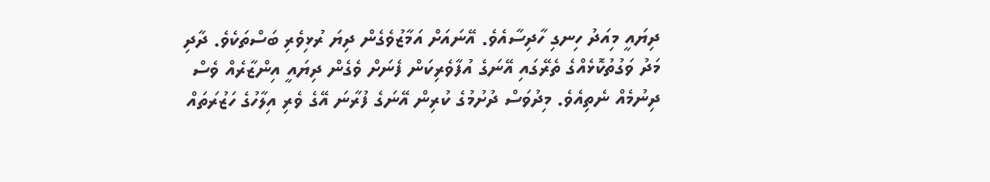ދިޔައީ މިއަދު ހިނގި ހާދިސާއެވެ. އޭނައަށް އަމާޒުވެގެން ދިޔަ ރުޅިވެރި ބަސްތަކެވެ. ދާދި މަދު ވަގުތުކޮޅެއްގެ ތެރޭގައި އޭނަގެ އުފާވެރިކަން ފެނަށް ވެގެން ދިޔައީ އިންޒާރެއް ވެސް ދިނުމެއް ނެތިއެވެ. މިދުވަސް ދުށުމުގެ ކުރިން އޭނަގެ ފުރާނަ އޭގެ ވެރި އިލާހުގެ ހަޒުރަތައް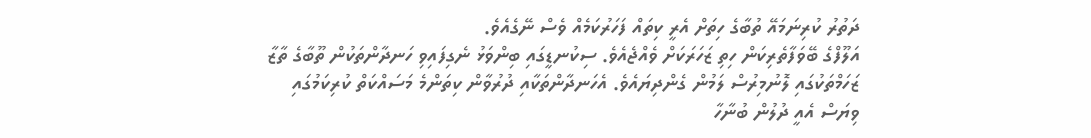ދަތުރު ކުރިނަމައޭ ތުބާގެ ހިތަށް އެރީ ކިތައް ފަހަރުކަމެއް ވެސް ނޭގެއެވެ.
އަލޫފްގެ ބޭވަފާތެރިކަން ހިތި ޒަހަރަކަށް ވެއްޖެއެވެ. ސިކުނޑީގައި ބިންވަޅު ނެގިފައިވި ހަނދާންތަކުން ތޫބާގެ ތާޒާ ޒަހަމްތަކުގައި ލޮނުމިރުސް ލަމުން ގެންދިޔައެވެ. އެހަނދާންތަކާއި ދުރުވާން ކިތަންމެ މަސައްކަތް ކުރިކަމުގައި ވިޔަސް އެއީ ދުލުން ބުނާހާ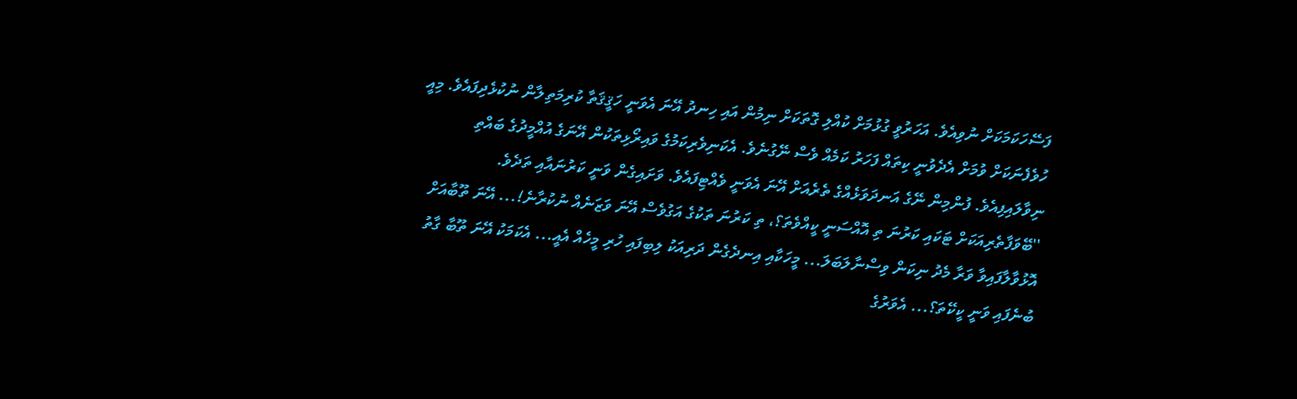ފަސޭހަކަމަކަށް ނުވިއެވެ. އަހަރުވީ ގުޅުމަށް ކުއްލި ގޮތަކަށް ނިމުން އައި ހިނދު އޭނަ އެވަނީ ހަޤީޤަތާ ކުރިމަތިލާން ނުކުޅެދިފައެވެ. މިއީ ހުވެފެނަކަށް ވުމަށް އެދެވުނީ ކިތައް ފަހަރު ކަމެއް ވެސް ނޭގުނެވެ. އެކަނިވެރިކަމުގެ ވައިރޯޅިތަކުން އޭނަގެ އުއްމީދުގެ ބައްތި ނިވާލައިފިއެވެ. ފުންމިން ނޭގެ އަނދަވަޅެއްގެ ތެރެއަށް އޭނަ އެވަނީ ވެއްޓިފައެވެ. ވަށައިގެން ވަނީ ކަރުނައާއި ތަދެވެ.
''ބޭވަފާތެރިއަކަށް ޓަކައި ކަރުނަ ތި އޮއްސަނީ ކީއްވެތަ؟، ތި ކަރުނަ ތަކުގެ އަގުވެސް އޭނަ ވަޒަނެއް ނުކުރާނެ!... އޭނަ ތޫބާއަށް އޮޅުވާލާފައިވާ ވަރާ މެދު ނިކަން ވިސްނާލަބަލަ... މީހަކާއި އިނދެގެން ދަރިއަކު ލިބިފައި ހުރި މީހެއް އެއީ... އެކަމަކު އޭނަ ތޫބާ ގާތު ބުނެފައި ވަނީ ކީކޭތަ؟... އެވަރުގެ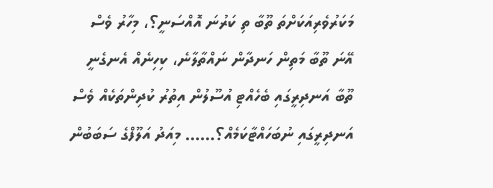މަކަރުވެރިއަކަށްތަ ތޫބާ ތި ކަރުނަ އޮއްސަނީ؟، މިހާރު ވެސް އޭނަ ތޫބާ މަތިން ހަނދާން ނައްތާލާނެ، ކިހިނެއް އެނގެނީ ތޫބާ އަނދިރީގައި ބެހެއްޓި އުސޫލުން އިތުރު ކުދިންތަކެއް ވެސް އަނދިރީގައި ނުބަހައްޓާކަމެއް؟...... މިއަދު އަލޫފްގެ ސަބަބުން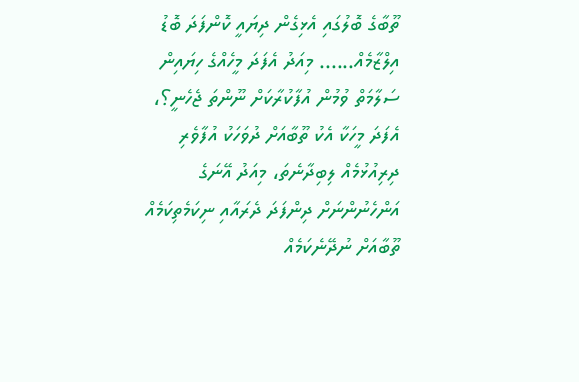ތޫބާގެ ބޮލުގައި އެޅިގެން ދިޔައީ ކޮންފަދަ ބޮޑު އިލްޒާމެއް...... މިއަދު އެފަދަ މީހެއްގެ ހިޔައިން ސަލާމަތް ވުމުން އުފާކުރާކަށް ނޫންތަ ޖެހެނީ؟، އެފަދަ މީހަކާ އެކު ތޫބާއަށް ދުވަހަކު އުފާވެރި ދިރިއުޅުމެއް ލިބިދާނެތަ، މިއަދު އޭނަގެ އަންހެނުންނަށް ދިންފަދަ ދެރައާއި ނިކަމެތިކަމެއް ތޫބާއަށް ނުދޭނެކަމެއް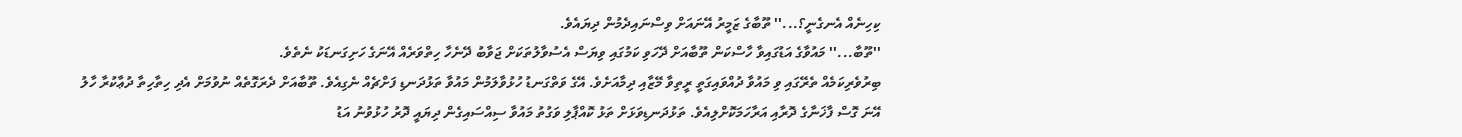ކިހިނެއް އެނގެނީ؟...'' ތޫބާގެ ޒަމީރު އޭނައަށް ވިސްނައިދެމުން ދިޔައެވެ.
''ތޫބާ...'' މައުވާގެ އަޑުގައިވާ ހާސްކަން ތޫބާއަށް ދޭހަވި ކަމުގައި ވިޔަސް އެސުވާލުތަކަށް ޖަވާބު ދޭނެހާ ހިތްވަރެއް އޭނަގެ ހަށިގަނޑަކު ނެތެވެ.
ބިރުވެރިކަމެއް ތެރޭގައި ވި މައުވާ ދުއްވައިގަތީ ރީތިވާ މޭޒާއި ދިމާއަށެވެ. އޭގެ ވަތްގަނޑު ހުޅުވާލަމުން މައުވާ ތަޅުދަނޑި ފަށްޗެއް ނެގިއެވެ. ތޫބާއަށް ދެރަގޮތެއް ނުވުމަށް އެދި ހިތާހިތާ ދުޢާކުރާ ހާލު އޭނަ ގޮސް ފާޚަނާގެ ދޮރާއި އަރާހަމަކޮށްލިއެވެ. ތަޅުދަނޑިވަޅަށް ތަޅު ކޮއްޕާލި ވަގުތު މައުވާ ސިއްސައިގެން ދިޔައީ ދޮރު ހުޅުވުނު އަޑު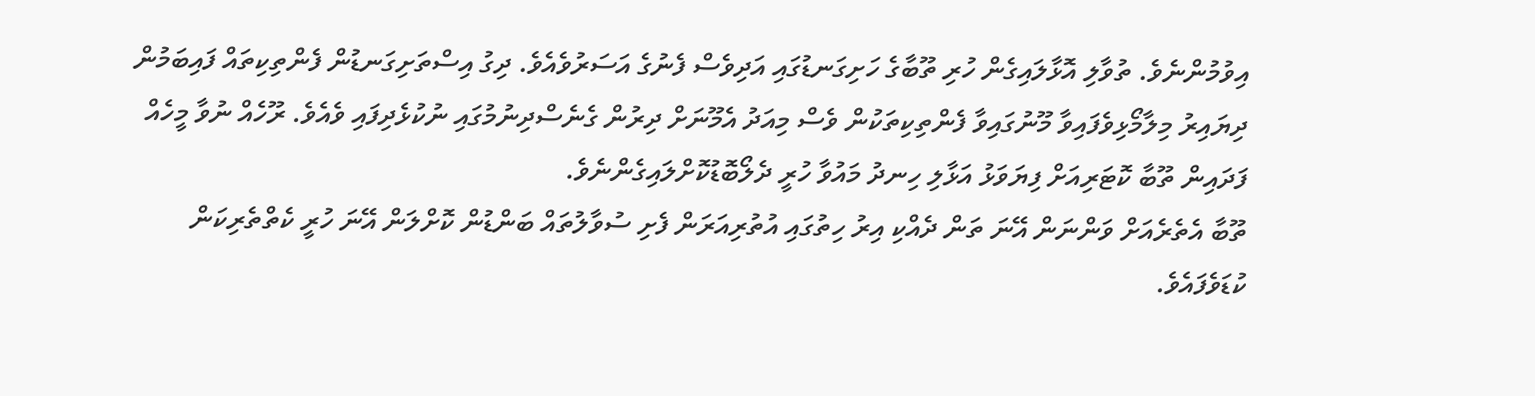އިވުމުންނެވެ. ތުވާލި އޮޅާލައިގެން ހުރި ތޫބާގެ ހަށިގަނޑުގައި އަދިވެސް ފެނުގެ އަސަރުވެއެވެ. ދިގު އިސްތަށިގަނޑުން ފެންތިކިތައް ފައިބަމުން ދިޔައިރު މިލާމޯޅިވެފައިވާ މޫނުގައިވާ ފެންތިކިތަކުން ވެސް މިއަދު އެމޫނަށް ދިރުން ގެނެސްދިނުމުގައި ނުކުޅެދިފައި ވެއެވެ. ރޫހެއް ނުވާ މީހެއް ފަދައިން ތޫބާ ކޮޓަރިއަށް ފިޔަވަޅު އަޅާލި ހިނދު މައުވާ ހުރީ ދެލޯބޮޑުކޮށްލައިގެންނެވެ.
ތޫބާ އެތެރެއަށް ވަންނަން އޭނަ ތަން ދެއްކި އިރު ހިތުގައި އުތުރިއަރަން ފެށި ސުވާލުތައް ބަންޑުން ކޮށްލަން އޭނަ ހުރީ ކެތްތެރިކަން ކުޑަވެފައެވެ.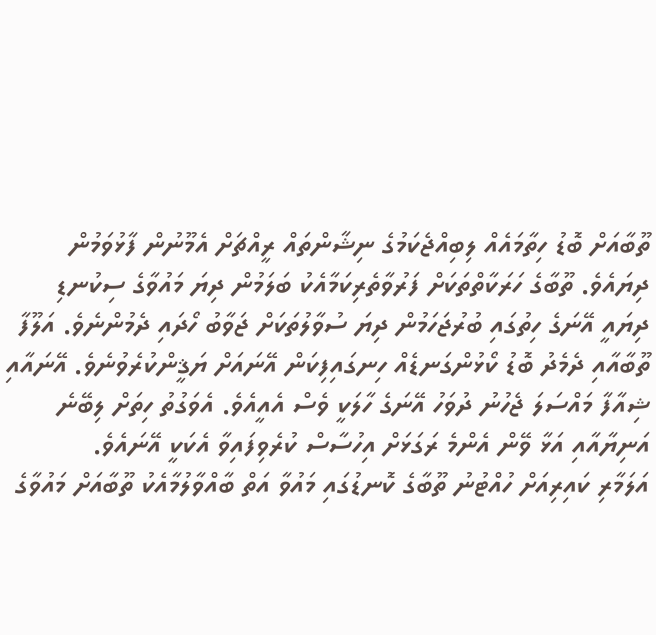ތޫބާއަށް ބޮޑު ހިތާމައެއް ލިބިއްޖެކަމުގެ ނިޝާންތައް ރީއްޗަށް އެމޫނުން ފާޅުވަމުން ދިޔައެވެ. ތޫބާގެ ހަރަކާތްތަކަށް ފަރުވާތެރިކަމާއެކު ބަލަމުން ދިޔަ މައުވާގެ ސިކުނޑި ދިޔައީ އޭނަގެ ހިތުގައި ބުރުޖަހަމުން ދިޔަ ސުވާލުތަކަށް ޖަވާބު ހޯދައި ދެމުންނެވެ. އަލޫފާ ތޫބާއާއި ދެމެދު ބޮޑު ކޯޅުންގަނޑެއް ހިނގައިފިކަން އޭނައަށް ޔަޤީންކުރެވުނެވެ. އޭނައާއި ޝިއާފާ މައްސަލަ ޖެހުނު ދުވަހު އޭނަގެ ހާލަކީ ވެސް އެއީއެވެ. އެވަގުތު ހިތަށް ލިބޭނެ އަނިޔާއާއި އަޅާ ވޭން އެންމެ ރަގަޅަށް އިހުސާސް ކުރެވިފައިވާ އެކަކީ އޭނައެވެ.
އަލަމާރި ކައިރިއަށް ހުއްޓުނު ތޫބާގެ ކޮނޑުގައި މައުވާ އަތް ބާއްވާލުމާއެކު ތޫބާއަށް މައުވާގެ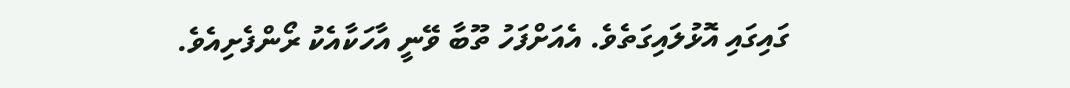ގައިގައި އޮޅުލައިގަތެވެ. އެއަށްފަހު ތޫބާ ވޭނީ އާހަކާއެކު ރޯންފެށިއެވެ.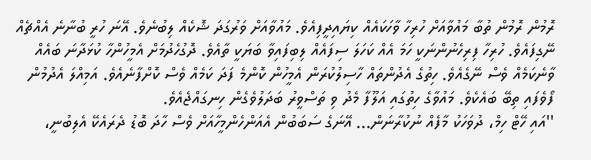ރޮމުން ރޮމުން ތުބާ މައުވާއަށް ހުރިހާ ވާހަކައެއް ކިޔައިދީފިއެވެ. މައުވާއަށް ވަރުގަދަ ޝޮކެއް ލިބުނެވެ. އޭނަ ހުރީ ބުނާނެ އެއްޗެއް ނޭގިފައެވެ. ހުރިހާ ފިރިހެނުންނަކީ ހަމަ އެއް ކަހަލަ ސިފައެއް ލިބިފައިވާ ބަޔަކީ ތާއެވެ. ދޮގުހެދުމަށް އެމީހުންހާ ކުޅަދާނަ ބައެއް ވާނެކަމެއް ވެސް ނޭގެއެވެ. ހިތުގެ އެދުންތައް ހާސިލުކުރަން އެމީހުން ކޮންމެ ފަދަ ކަމެއް ވެސް ކޮށްފާނެއެވެ. އަމިއްލަ އެދުމުން ފޯވެފައި ތިބޭ ބައެކެވެ. މައުވާގެ ހިތުގައި އަލޫފާ މެދު ވި ތަސްވީރު ބަދަލުވެގެން ހިނގައްޖެއެވެ.
''އައި ހޭޓް ހިމް، ދުވަހަކު މާފެއް ނުކުރާނަން... އޭނަގެ ސަބަބުން އެއަންހެންމީހާއަށް ވެސް ހާދަ ބޮޑު ދެރައެކޭ އެލިބުނީ،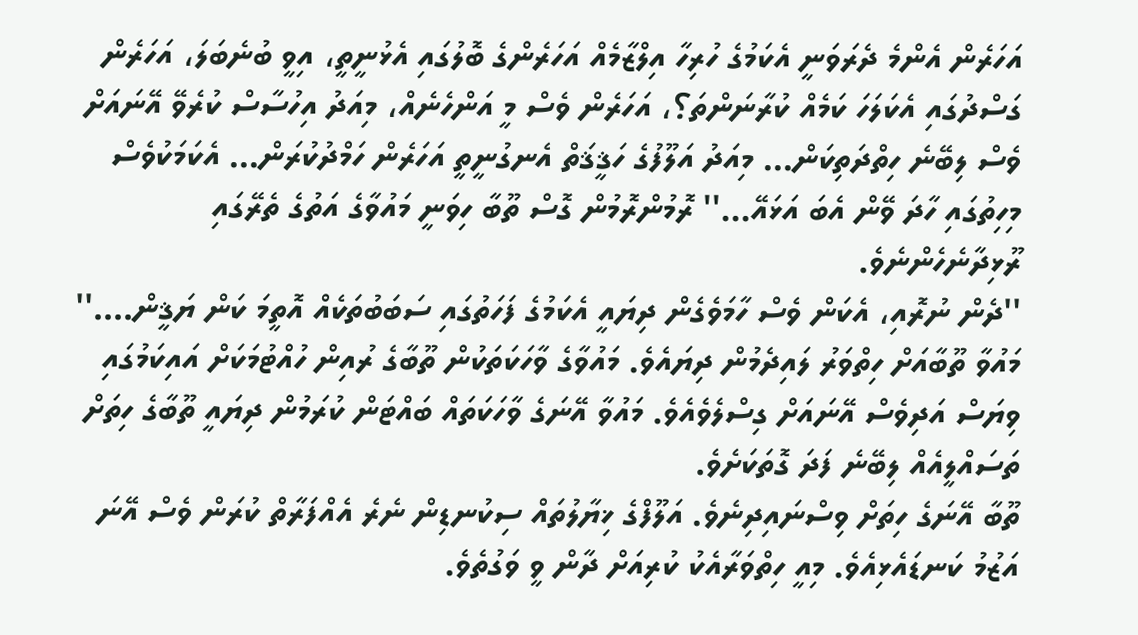އަހަރެން އެންމެ ދެރަވަނީ އެކަމުގެ ހުރިހާ އިލްޒާމެއް އަހަރެންގެ ބޮލުގައި އެޅުނީތީ، އިވީ ބުނެބަލަ، އަހަރެން ގަސްދުގައި އެކަލަހަ ކަމެއް ކުރާނަންތަ؟، އަހަރެން ވެސް މީ އަންހެނެއް، މިއަދު އިހުސާސް ކުރެވޭ އޭނައަށް ވެސް ލިބޭނެ ހިތްދަތިކަން... މިއަދު އަލޫފުގެ ހަޤީޤަތް އެނގުނީތީ އަހަރެން ހަމްދުކުރަން... އެކަމަކުވެސް މިހިތުގައި ހާދަ ވޭން އެބަ އަޅައޭ...'' ރޮމުންރޮމުން ގޮސް ތޫބާ ހިވަނީ މައުވާގެ އަތުގެ ތެރޭގައި ރޫޅިދާނެހެންނެވެ.
''ދެން ނުރޮއި، އެކަން ވެސް ހާމަވެގެން ދިޔައީ އެކަމުގެ ފަހަތުގައި ސަބަބުތަކެއް އޮތީމަ ކަން ޔަޤީން....'' މައުވާ ތޫބާއަށް ހިތްވަރު ލައިދެމުން ދިޔައެވެ. މައުވާގެ ވާހަކަތަކުން ތޫބާގެ ރުއިން ހުއްޓުމަކަށް އައިކަމުގައި ވިޔަސް އަދިވެސް އޭނައަށް ގިސްލެވެއެވެ. މައުވާ އޭނަގެ ވާހަކަތައް ބައްޓަން ކުރަމުން ދިޔައީ ތޫބާގެ ހިތަށް ތަސައްލީއެއް ލިބޭނެ ފަދަ ގޮތަކަށެވެ.
ތޫބާ އޭނަގެ ހިތަށް ވިސްނައިދިނެވެ. އަލޫފްގެ ޚިޔާލުތައް ސިކުނޑިން ނެރެ އެއްފަރާތް ކުރަން ވެސް އޭނަ އަޒުމު ކަނޑައެޅިއެވެ. މިއީ ހިތްވަރާއެކު ކުރިއަށް ދާން ވީ ވަގުތެވެ.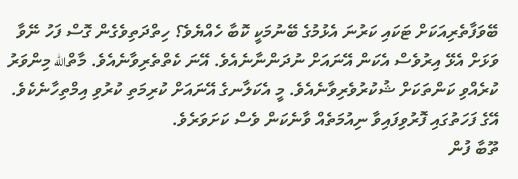ބޭވަފާތެރިއަކަށް ޓަކައި ކަރުނަ އެޅުމުގެ ބޭނުމަކީ ކޮބާ ހެއްޔެވެ؟ ހިތްދަތިވެގެން ގޮސް ފަހު ނޭވާ ވަޅަށް އެޅޭ އިރުވެސް އެކަން އޭނައަށް ނުދަންނާނެއެވެ. އޭނަ ކެތްތެރިވާނެއެވެ. މާތްالله މިންވަރު ކުރެއްވި ކަންތަކަށް ޝުކުރުވެރިވާނެއެވެ. މީ އެކަލާނގެ އޭނައަށް ކުރިމަތި ކުރުވި އިމްތިހާނެކެވެ. އޭގެ ފަހަތުގައި ފޮރުވިފައިވާ ނިއުމަތެއް ވާނެކަން ވެސް ކަށަވަރެވެ.
ތޫބާ ފުން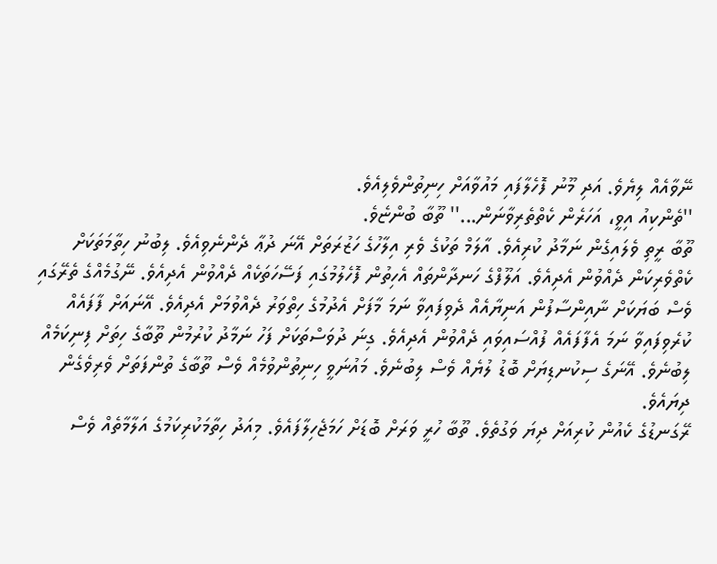ނޭވާއެއް ލިޔެވެ. އަދި މޫނު ފޮހެލާފައި މައުވާއަށް ހިނިތުންވެލިއެވެ.
''ތެންކިއު އިވީ، އަހަރެން ކެތްތެރިވާނަން...'' ތޫބާ ބުންޏެވެ.
ތޫބާ ރީތި ވެލައިގެން ނަމާދު ކުރިއެވެ. އާލަމް ތަކުގެ ވެރި އިލާހުގެ ހަޒުރަތަށް އޭނަ ދުޢާ ދެންނެވިއެވެ. ލިބުނު ހިތާމަތަކަށް ކެތްވެރިކަން ދެއްވުން އެދިއެވެ. އަލޫފްގެ ހަނދާންތައް އެހިތުން ފޮހެލުމުގައި ފަސޭހަތަކެއް ދެއްވުން އެދިއެވެ. ނޭގުމެއްގެ ތެރޭގައި ވެސް ބަޔަކަށް ނާއިންސާފުން އަނިޔާއެއް ދެވިފައިވާ ނަމަ މާފަށް އެދުމުގެ ހިތްވަރު ދެއްވުމަށް އެދިއެވެ. އޭނައަށް ފާފައެއް ކުރެވިފައިވާ ނަމަ އެފާފައެއް ފުއްސައިވައި ދެއްވުން އެދިއެވެ. ގިނަ ދުވަސްތަކަށް ފަހު ނަމާދު ކުރުމުން ތޫބާގެ ހިތަށް ފިނިކަމެއް ލިބުނެވެ. އޭނަގެ ސިކުނޑިޔަށް ބޮޑު ލުޔެއް ވެސް ލިބުނެވެ. މައުނަވީ ހިނިތުންވުމެއް ވެސް ތޫބާގެ ތުންފަތަށް ވެރިވެގެން ދިޔައެވެ.
ރޭގަނޑުގެ ކެއުން ކުރިއަށް ދިޔަ ވަގުތެވެ. ތޫބާ ހުރީ ވަރަށް ބޮޑަށް ހަމަޖެހިލާފައެވެ. މިއަދު ހިތާމަކުރިކަމުގެ އަލާމާތެއް ވެސް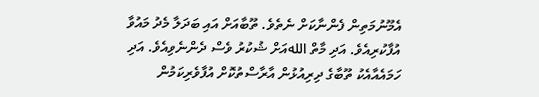އެމޫނުމަތިން ފެންނާކަށް ނެތެވެ. ތޫބާއަށް އައި ބަދަލާ މެދު މައުވާ އުފާކުރިއެވެ. އަދި މާތް اللهއަށް ޝުކުރު ވެސް ދެންނެވިއެވެ. އަދި ހަމައެއާއެކު ތޫބާގެ ދިރިއުޅުން އާރާސްތުކޮށް އުފާވެރިކަމުން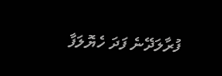ފުރާލަދޭނެ ފަދަ ހެޔޮލަފާ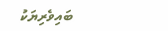ބައިވެރިޔަކު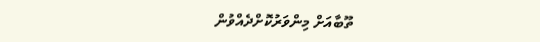ތޫބާއަށް މިންވަރުކޮށްދެއްވުން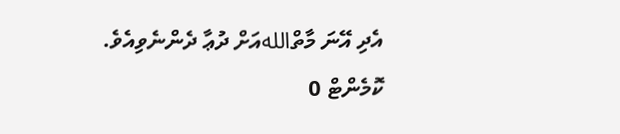އެދި އޭނަ މާތްاللهއަށް ދުޢާ ދެންނެވިއެވެ.
ކޮމެންޓް 0